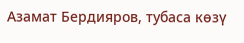Азамат Бердияров, тубаса көзү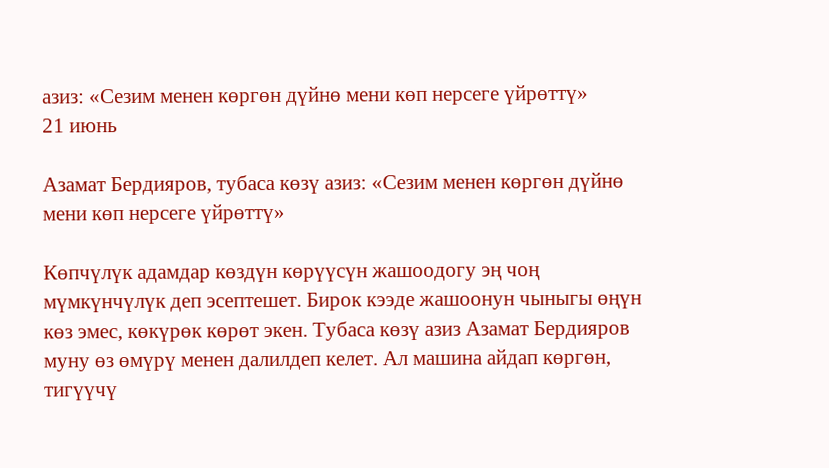азиз: «Сезим менен көргөн дүйнө мени көп нерсеге үйрөттү»
21 июнь

Азамат Бердияров, тубаса көзү азиз: «Сезим менен көргөн дүйнө мени көп нерсеге үйрөттү»

Көпчүлүк адамдар көздүн көрүүсүн жашоодогу эң чоң мүмкүнчүлүк деп эсептешет. Бирок кээде жашоонун чыныгы өңүн көз эмес, көкүрөк көрөт экен. Тубаса көзү азиз Азамат Бердияров муну өз өмүрү менен далилдеп келет. Ал машина айдап көргөн, тигүүчү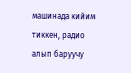машинада кийим тиккен, радио алып баруучу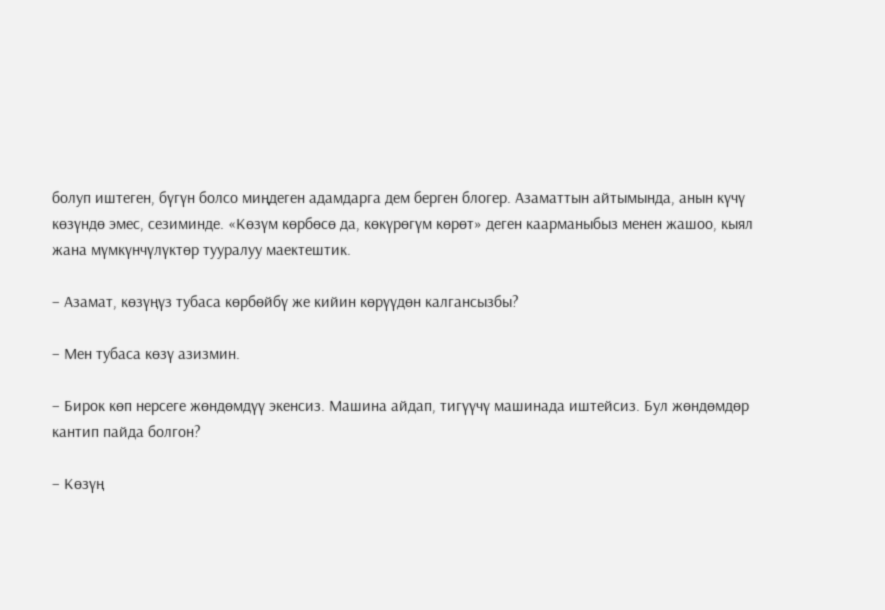болуп иштеген, бүгүн болсо миңдеген адамдарга дем берген блогер. Азаматтын айтымында, анын күчү көзүндө эмес, сезиминде. «Көзүм көрбөсө да, көкүрөгүм көрөт» деген каарманыбыз менен жашоо, кыял жана мүмкүнчүлүктөр тууралуу маектештик.

– Азамат, көзүңүз тубаса көрбөйбү же кийин көрүүдөн калгансызбы?

– Мен тубаса көзү азизмин.

– Бирок көп нерсеге жөндөмдүү экенсиз. Машина айдап, тигүүчү машинада иштейсиз. Бул жөндөмдөр кантип пайда болгон?

– Көзүң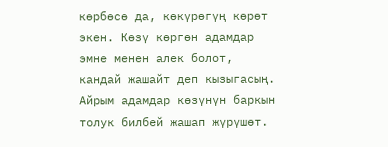көрбөсө да, көкүрөгүң көрөт экен. Көзү көргөн адамдар эмне менен алек болот, кандай жашайт деп кызыгасың. Айрым адамдар көзүнүн баркын толук билбей жашап жүрүшөт.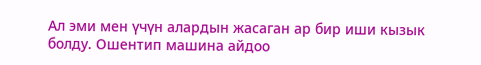Ал эми мен үчүн алардын жасаган ар бир иши кызык болду. Ошентип машина айдоо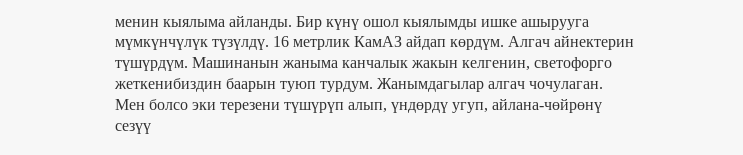менин кыялыма айланды. Бир күнү ошол кыялымды ишке ашырууга мүмкүнчүлүк түзүлдү. 16 метрлик КамАЗ айдап көрдүм. Алгач айнектерин түшүрдүм. Машинанын жаныма канчалык жакын келгенин, светофорго жеткенибиздин баарын туюп турдум. Жанымдагылар алгач чочулаган. Мен болсо эки терезени түшүрүп алып, үндөрдү угуп, айлана-чөйрөнү сезүү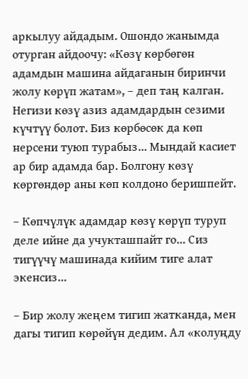аркылуу айдадым. Ошондо жанымда отурган айдоочу: «Көзү көрбөгөн адамдын машина айдаганын биринчи жолу көрүп жатам», – деп таң калган. Негизи көзү азиз адамдардын сезими күчтүү болот. Биз көрбөсөк да көп нерсени туюп турабыз... Мындай касиет ар бир адамда бар. Болгону көзү көргөндөр аны көп колдоно беришпейт.

– Көпчүлүк адамдар көзү көрүп туруп деле ийне да учукташпайт го... Сиз тигүүчү машинада кийим тиге алат экенсиз...

– Бир жолу жеңем тигип жатканда, мен дагы тигип көрөйүн дедим. Ал «колуңду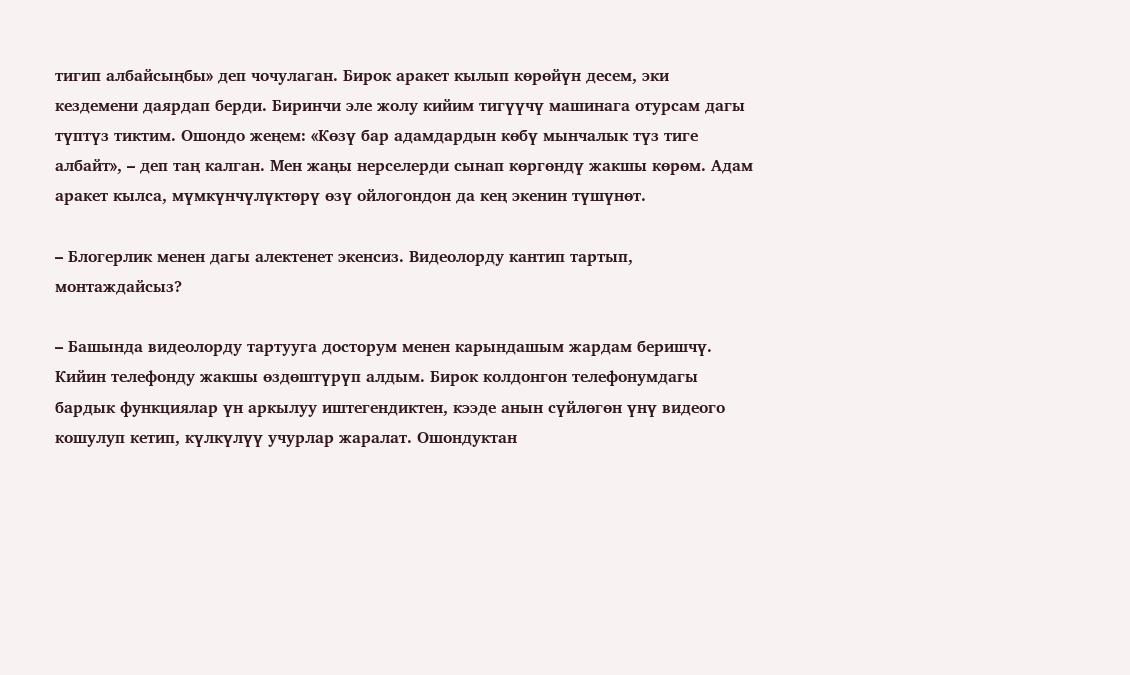тигип албайсыңбы» деп чочулаган. Бирок аракет кылып көрөйүн десем, эки кездемени даярдап берди. Биринчи эле жолу кийим тигүүчү машинага отурсам дагы түптүз тиктим. Ошондо жеңем: «Көзү бар адамдардын көбү мынчалык түз тиге албайт», – деп таң калган. Мен жаңы нерселерди сынап көргөндү жакшы көрөм. Адам аракет кылса, мүмкүнчүлүктөрү өзү ойлогондон да кең экенин түшүнөт.

– Блогерлик менен дагы алектенет экенсиз. Видеолорду кантип тартып, монтаждайсыз?

– Башында видеолорду тартууга досторум менен карындашым жардам беришчү. Кийин телефонду жакшы өздөштүрүп алдым. Бирок колдонгон телефонумдагы бардык функциялар үн аркылуу иштегендиктен, кээде анын сүйлөгөн үнү видеого кошулуп кетип, күлкүлүү учурлар жаралат. Ошондуктан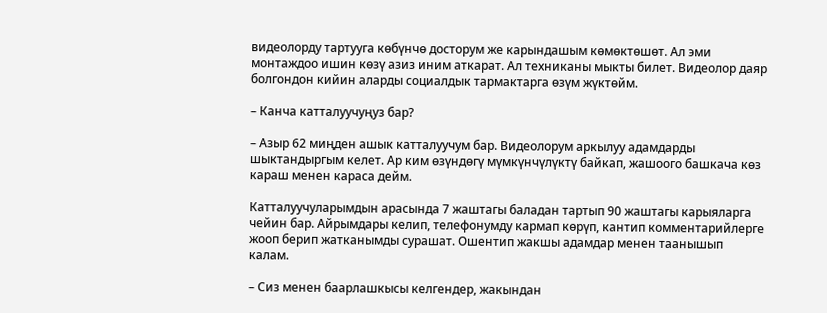видеолорду тартууга көбүнчө досторум же карындашым көмөктөшөт. Ал эми монтаждоо ишин көзү азиз иним аткарат. Ал техниканы мыкты билет. Видеолор даяр болгондон кийин аларды социалдык тармактарга өзүм жүктөйм.

– Канча катталуучуңуз бар?

– Азыр 62 миңден ашык катталуучум бар. Видеолорум аркылуу адамдарды шыктандыргым келет. Ар ким өзүндөгү мүмкүнчүлүктү байкап, жашоого башкача көз караш менен караса дейм.

Катталуучуларымдын арасында 7 жаштагы баладан тартып 90 жаштагы карыяларга чейин бар. Айрымдары келип, телефонумду кармап көрүп, кантип комментарийлерге жооп берип жатканымды сурашат. Ошентип жакшы адамдар менен таанышып калам.

– Сиз менен баарлашкысы келгендер, жакындан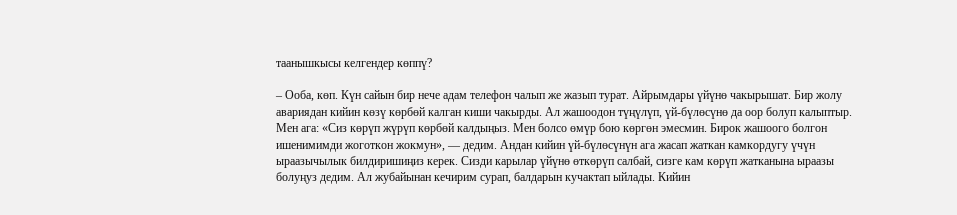таанышкысы келгендер көппү?

– Ооба, көп. Күн сайын бир нече адам телефон чалып же жазып турат. Айрымдары үйүнө чакырышат. Бир жолу авариядан кийин көзү көрбөй калган киши чакырды. Ал жашоодон түңүлүп, үй-бүлөсүнө да оор болуп калыптыр. Мен ага: «Сиз көрүп жүрүп көрбөй калдыңыз. Мен болсо өмүр бою көргөн эмесмин. Бирок жашоого болгон ишенимимди жоготкон жокмун», — дедим. Андан кийин үй-бүлөсүнүн ага жасап жаткан камкордугу үчүн ыраазычылык билдиришиңиз керек. Сизди карылар үйүнө өткөрүп салбай, сизге кам көрүп жатканына ыраазы болуңуз дедим. Ал жубайынан кечирим сурап, балдарын кучактап ыйлады. Кийин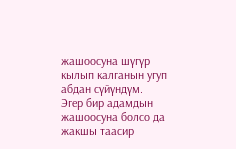жашоосуна шүгүр кылып калганын угуп абдан сүйүндүм. Эгер бир адамдын жашоосуна болсо да жакшы таасир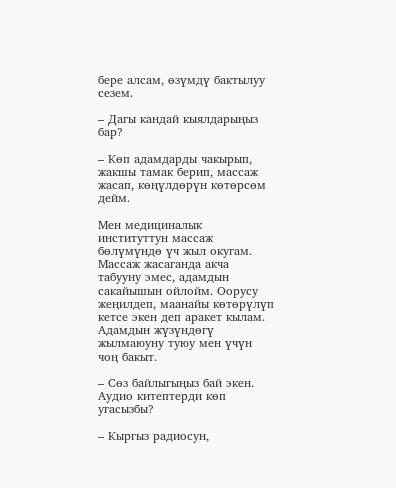бере алсам, өзүмдү бактылуу сезем.

– Дагы кандай кыялдарыңыз бар?

– Көп адамдарды чакырып, жакшы тамак берип, массаж жасап, көңүлдөрүн көтөрсөм дейм.

Мен медициналык институттун массаж бөлүмүндө үч жыл окугам. Массаж жасаганда акча табууну эмес, адамдын сакайышын ойлойм. Оорусу жеңилдеп, маанайы көтөрүлүп кетсе экен деп аракет кылам. Адамдын жүзүндөгү жылмаюуну туюу мен үчүн чоң бакыт.

– Сөз байлыгыңыз бай экен. Аудио китептерди көп угасызбы?

– Кыргыз радиосун,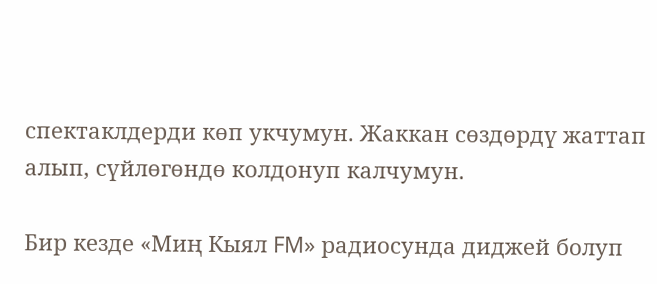спектаклдерди көп укчумун. Жаккан сөздөрдү жаттап алып, сүйлөгөндө колдонуп калчумун.

Бир кезде «Миң Кыял FM» радиосунда диджей болуп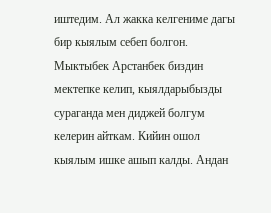иштедим. Ал жакка келгениме дагы бир кыялым себеп болгон. Мыктыбек Арстанбек биздин мектепке келип, кыялдарыбызды сураганда мен диджей болгум келерин айткам. Кийин ошол кыялым ишке ашып калды. Андан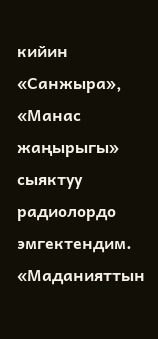кийин «Санжыра», «Манас жаңырыгы» сыяктуу радиолордо эмгектендим. «Маданияттын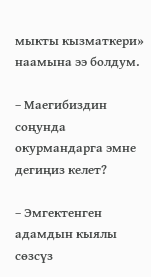мыкты кызматкери» наамына ээ болдум.

– Маегибиздин соңунда окурмандарга эмне дегиңиз келет?

– Эмгектенген адамдын кыялы сөзсүз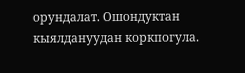орундалат. Ошондуктан кыялдануудан коркпогула.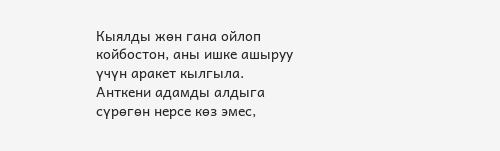Кыялды жөн гана ойлоп койбостон, аны ишке ашыруу үчүн аракет кылгыла. Анткени адамды алдыга сүрөгөн нерсе көз эмес,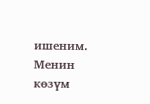ишеним. Менин көзүм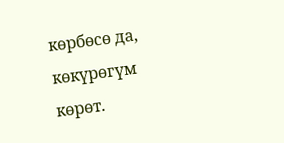көрбөсө да, көкүрөгүм көрөт.